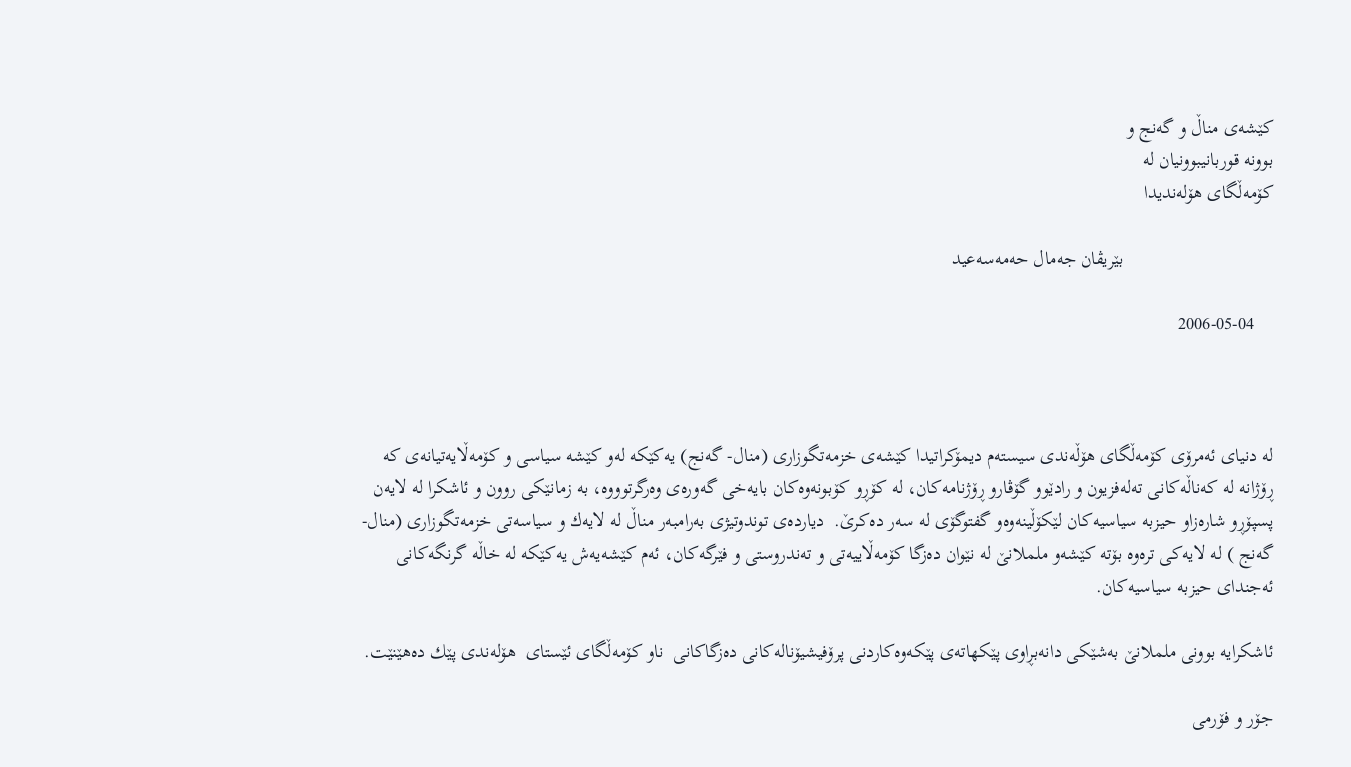كێشه‌ی مناڵ و گه‌نج و
بوونه‌ قوربانیبوونیان له‌
كۆمه‌ڵگای هۆله‌ندیدا

                               بێریڤان جه‌مال حه‌مه‌‌سه‌عید

    2006-05-04



له‌ دنیای ئه‌مرۆی كۆمه‌ڵگای هۆڵه‌ندی سیسته‌م دیمۆكراتیدا كێشه‌ی خزمه‌تگوزاری (منال- گه‌نج) یه‌كێكه‌ له‌و كێشه‌ سیاسی و كۆمه‌ڵایه‌تیانه‌‌‌ی كه ڕۆژانه‌‌ له‌ كه‌ناڵه‌كانی ته‌له‌فزیون و رادێوو گۆڤارو ڕۆژنامه‌كان، له‌ كۆڕو كۆبونه‌وه‌‌كان بایه‌خی گه‌وره‌ی وه‌رگرتوووه، به‌ زمانێكی روون و ئاشكرا له‌ لایه‌ن پسپۆڕو شاره‌زاو حیزبه‌ سیاسیه‌كان لێكۆڵینه‌وه‌و گفتوگۆی له‌ سه‌ر ده‌كرێ‌.  دیارده‌ی توندوتیژی به‌رامبه‌ر مناڵ له‌ لایه‌ك و سیاسه‌تی خزمه‌تگوزاری (منال- گه‌نج ) له‌ لایه‌كی تره‌وه‌ بۆته كێشه‌و ململانێ له‌ نێوان ده‌زگا كۆمه‌ڵاییه‌تی و ته‌ندروستی و فێرگه‌كان، ئه‌م كێشه‌یه‌ش یه‌كێكه‌ له‌ خاڵه ‌گرنگه‌كانی ئه‌جندای حیزبه‌ سیاسیه‌كان.

ئاشكرایه‌ بوونی ململانێ به‌شێكی دانه‌بڕاوی پێكهاته‌ی پێكه‌وه‌كاردنی پرۆفیشیۆناله‌كانی ده‌زگاكانی  ناو كۆمه‌ڵگای ئێستای  هۆله‌ندی پێك ده‌هێنێت.

جۆر و فۆرمی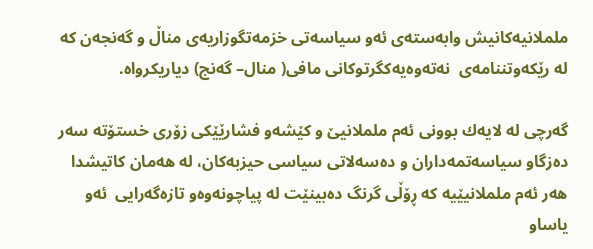ململانیه‌كانیش وابه‌سته‌ی ئه‌و سیاسه‌تی خزمه‌تگوزاریه‌ی مناڵ و گه‌نجه‌ن كه‌ له‌ رێكه‌وتننامه‌ی  نه‌ته‌وه‌یه‌كگرتو‌كانی مافی( منال– گه‌نج) دیاریكرواه.

گه‌رچی له‌ لایه‌ك بوونی ئه‌م ململانیێ و‌ كێشه‌و فشارێێكی زۆری خستۆته‌ سه‌ر ده‌زگاو سیاسه‌تمه‌د‌‌اران و ده‌سه‌لاتی سیاسی حیزبه‌كان، له‌ هه‌مان كاتیشدا هه‌ر ئه‌م ململانیێیه‌ كه‌ ڕۆڵی گرنگ ده‌بینێت له‌ پیاچونه‌وه‌و تازه‌گه‌رایی  ئه‌و یاساو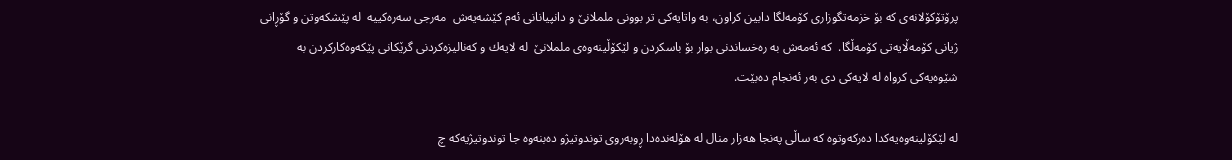پرۆتۆكۆلانه‌ی كه‌ بۆ خزمه‌تگوزاری كۆمه‌لگا دابین كراون‌، به واتایه‌كی تر بوونی ململانێ و دانپیانانی ئه‌م كێشه‌یه‌ش  مه‌رجی سه‌ره‌كییه‌  له‌ پێشكه‌وتن و گۆڕانی ژیانی كۆمه‌ڵایه‌تی كۆمه‌ڵگا.  كه‌ ئه‌مه‌ش به‌ ره‌خساندنی بوار بۆ‌ باسكردن و لێكۆڵینه‌وه‌ی ململانێ ‌ له‌ لایه‌ك و كه‌نالیزه‌كردنی گرێكانی پێكه‌وه‌كاركردن به‌ شێوه‌یه‌كی كرواه‌ له‌ لایه‌كی دی به‌ر ئه‌نجام ده‌بێت.

له‌ لێكۆلینه‌وه‌یه‌كدا ده‌ركه‌وتوه‌ كه‌ ساڵی په‌نجا هه‌زار منال له‌ هۆله‌نده‌دا ڕوبه‌روی توندوتیژو ده‌بنه‌وه ‌جا توندوتیژیه‌كه‌ چ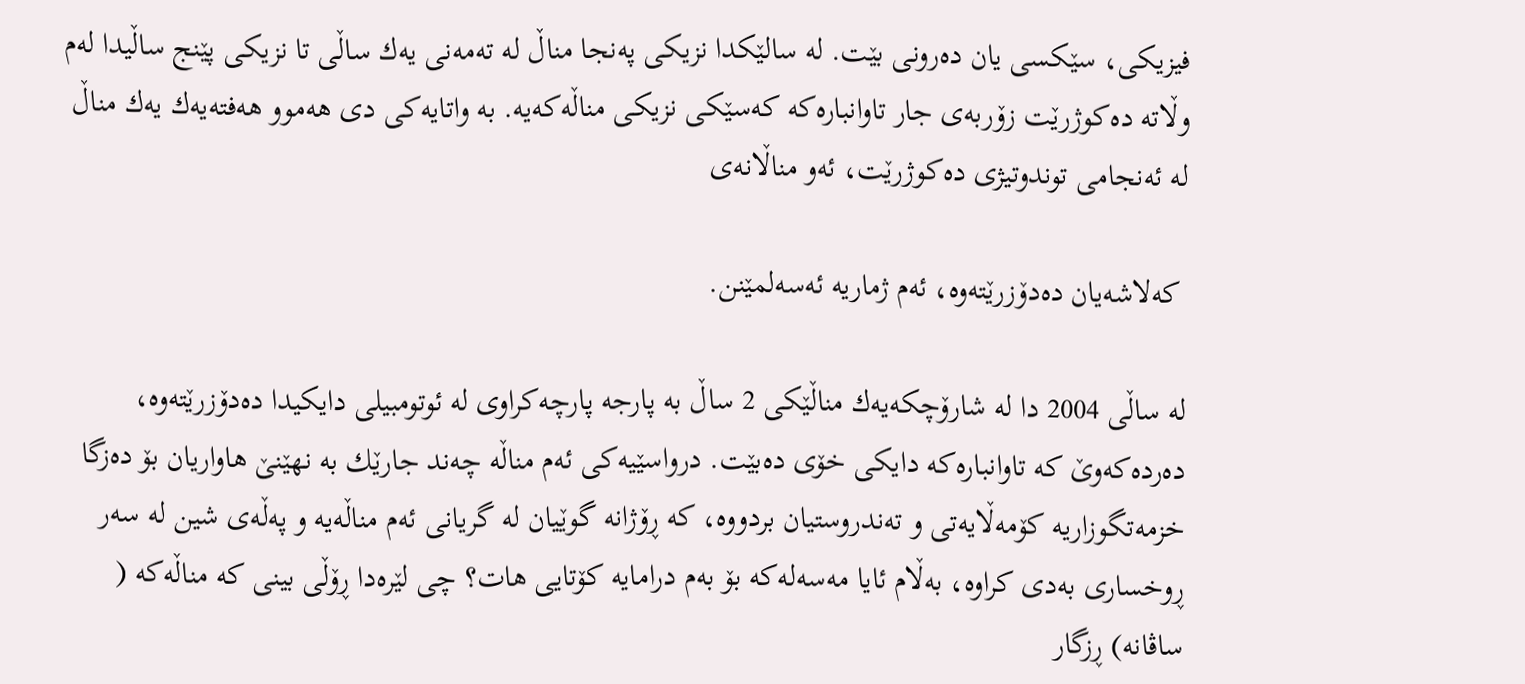فیزیكی، سێكسی یان ده‌رونی بێت. له‌ سالێكدا نزیكی په‌نجا مناڵ له‌ ته‌مه‌نی یه‌ك ساڵی تا نزیكی پێنج ساڵیدا له‌م وڵاته‌ ده‌كوژرێت زۆربه‌ی جار تاوانباره‌كه‌ كه‌سێكی نزیكی مناڵه‌كه‌یه‌. به‌ واتایه‌كی دی هه‌موو هه‌فته‌یه‌ك یه‌ك مناڵ له‌ ئه‌نجامی توندوتیژی ده‌كوژرێت، ئه‌و مناڵانه‌ی

 كه‌لاشه‌یان ده‌دۆزرێته‌وه‌، ئه‌م ژماریه‌ ئه‌سه‌لمێنن.

له‌ ساڵی 2004 دا له‌ شارۆچكه‌یه‌ك مناڵێكی 2 ساڵ به‌ پارجه‌ پارچه‌كراوی له‌ ئوتومبیلی دایكیدا ده‌دۆزرێته‌وه‌، ده‌رده‌كه‌وێ كه تاوانباره‌كه‌ دایكی خۆی ده‌بێت. درواسێیه‌کی ئه‌م مناڵه‌ چه‌ند جارێك به‌ نهێنێ هاواریان بۆ ده‌زگا خزمه‌تگوزاریه‌ كۆمه‌ڵایه‌تی و ته‌ندروستیان بردووه‌‌، كه‌ ڕۆژانه‌ گوێیان له‌ گریانی ئه‌م مناڵه‌یه‌ و په‌ڵه‌‌ی شین له‌ سه‌ر ڕوخساری به‌دی كراوه‌، به‌ڵام ئایا مه‌سه‌له‌كه‌ بۆ به‌م درامایه‌ كۆتایی هات؟ چی لێره‌دا ڕۆڵی بینی كه‌ مناڵه‌كه‌ ( ساڤانه‌) ڕزگار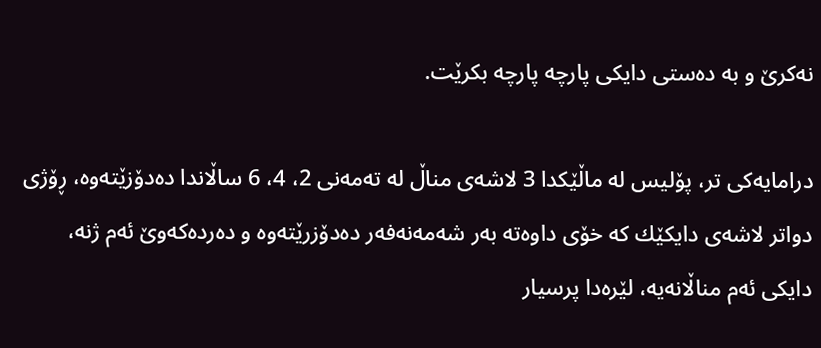نه‌كرێ و به‌ ده‌ستی دایكی پارچه‌ پارچه‌ بكرێت.

درامایه‌كی تر، پۆلیس له‌ ماڵێكدا 3 لاشه‌ی مناڵ له‌ ته‌مه‌نی 2، 4، 6 ساڵاندا ده‌دۆزێته‌وه‌، ڕۆژی دواتر لاشه‌ی دایكێك كه‌ خۆی داوه‌ته‌ به‌ر شه‌مه‌نه‌فه‌‌ر ده‌دۆزرێته‌وه‌ و ده‌رده‌كه‌وێ ئه‌م ژنه‌، دایكی ئه‌م مناڵانه‌یه‌، لێره‌دا پرسیار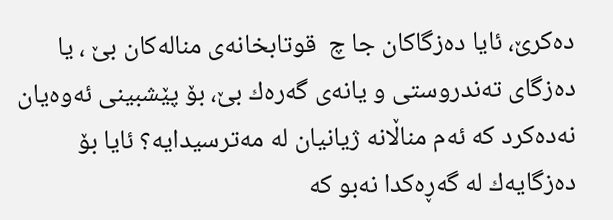ده‌كرێ، ئایا ده‌زگاكان جا چ  قوتابخانه‌ی مناله‌كان بێ ، یا ده‌زگای ته‌ندروستی و یانه‌ی گه‌ره‌ك بێ، بۆ پێشبینی ئه‌وه‌یان  نه‌ده‌كرد كه‌‌ ئه‌م مناڵانه‌ ژیانیان له‌ مه‌ترسیدایه‌؟ ئایا بۆ ده‌زگایه‌ك له‌ گه‌ڕه‌كدا نه‌بو كه‌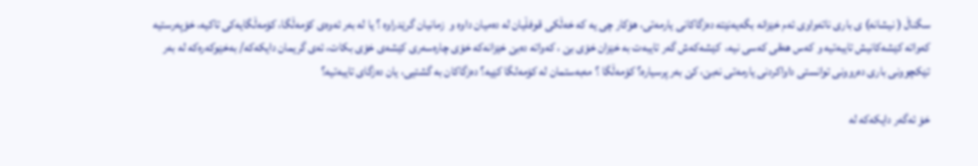سگناڵ ( نیشانه‌) ی باری ناته‌واوی ئه‌م خێزانه‌ بگه‌یه‌نێته‌‌ ده‌زگاكانی یارمه‌تی، هۆكار چی یه‌ كه‌ خه‌ڵكی قوفڵیان له‌ ده‌میان داوه‌ و  زمانیان گرێدراوه‌ ؟ یا له‌ به‌ر ئه‌وه‌ی كۆمه‌ڵگا، كۆمه‌ڵگایه‌كی تاكیه، خۆپه‌رستیه‌ كه‌واته‌ كێشه‌كانیش تایبه‌تیه‌ و كه‌س هه‌قی كه‌سی نیه‌،  كێشه‌كه‌ش گه‌ر تایبه‌ت به‌ خێزان خۆی بێ ، كه‌واته‌ ده‌بێ خێزانه‌كه‌ خۆی چاره‌سه‌ری كێشه‌ی خۆی بكات، ئه‌ی گریمان دایكه‌كه/ به‌خێوكه‌ره‌كه‌‌ له‌ به‌ر تێكچوونی باری ده‌روونی توانستی داواكردنی یارمه‌تی نه‌بێ، كێ به‌ر پرسیاره؟ كۆمه‌ڵگا ؟ مه‌به‌ستمان له‌ كۆمه‌لگا كێیه‌؟ ده‌زگاكان به‌ گشتیی‌، یان ده‌زگای تایبه‌تیه‌؟

خۆ ئه‌گه‌ر دایكه‌كه‌ له‌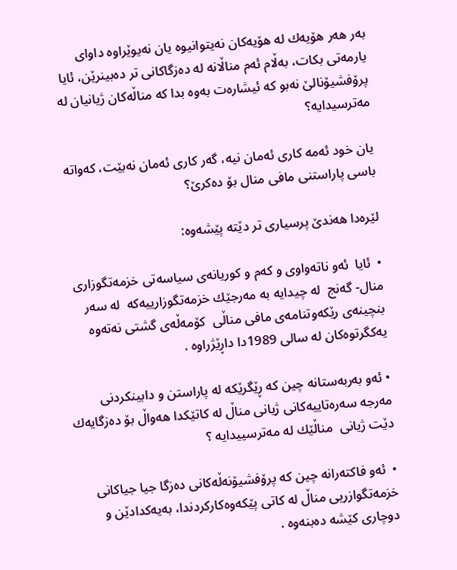به‌ر هه‌ر هۆیه‌ك له‌ هۆیه‌كان نه‌یتوانیوه‌ یان نه‌یوێراوه‌ داوای یارمه‌تی بكات، به‌ڵام ئه‌‌م مناڵانه‌ له‌ ده‌زگاكانی تر ده‌بینرێن، ئایا پرۆفشیۆنالێ نه‌بو كه‌ ئیشاره‌ت به‌وه‌ بدا كه‌ مناڵه‌كان ژیانیان له‌ مه‌ترسیدایه‌؟

یان خود ئه‌مه‌ كاری ئه‌مان نیه‌، گه‌ر كاری ئه‌مان نه‌بێت، كه‌واته باسی‌ پاراستنی مافی منال بۆ ده‌كرێ؟

لێره‌دا هه‌ندێ پرسیاری تر دێته‌ پێشه‌وه‌:

•  ئایا  ئه‌و ناته‌واوی و كه‌م و كوریانه‌ی سیاسه‌تی خزمه‌تگوزاری منال- گه‌نج  له‌ چیدایه‌ به‌ مه‌رجێك خزمه‌تگوزارییه‌كه‌  له‌ سه‌ر بنچینه‌ی رێكه‌وتنامه‌ی مافی مناڵی  كۆمه‌ڵه‌ی گشتی نه‌ته‌وه‌ یه‌كگرتوه‌كان له‌ سالی 1989دا داڕێژراوه‌‌ .

• ئه‌و به‌ربه‌ستانه‌ چین كه‌ ڕێگرێكه‌ له‌ پاراستن و‌ دابینكردنی مه‌رجه‌ سه‌ره‌تاییه‌كانی ژیانی مناڵ له‌ كاتێكدا هه‌واڵ بۆ ده‌زگایه‌ك دێت ژیانی ‌ مناڵێك له‌ مه‌ترسییدایه‌ ؟

•  ئه‌و فاكته‌رانه‌ چین كه‌ پرۆفشیۆنه‌ڵه‌كانی ده‌زگا جیا جیاكانی خزمه‌تگوازریی مناڵ له‌ كاتی پێكه‌وه‌كاركردندا، به‌یه‌كدادێن و دوچاری كێشه‌ ده‌بنه‌وه‌ .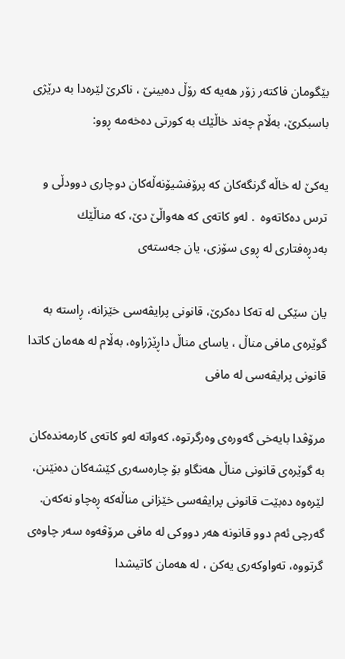بێگومان فاكته‌ر زۆر هه‌یه‌ که‌ رۆڵ ده‌بینێ ، ناكرێ لێره‌دا به‌ درێژی باسبكرێ، به‌ڵام چه‌ند خاڵێك به‌ كورتی ده‌خه‌مه‌ ڕوو:

یه‌كێ له‌ خاڵه‌ گرنگه‌كان كه‌ پرۆفشیۆنه‌ڵه‌كان دوچاری دوودڵی و ترس ده‌كاته‌وه‌ ‌ ‌. له‌و كاته‌ی كه‌ هه‌واڵێ دێ، كه‌ مناڵێك به‌دڕه‌فتاری له‌ ڕوی سۆزی، یان جه‌سته‌ی

یان سێكی له‌ ته‌کا ده‌كرێ، قانونی پرایڤه‌سی خێزانه‌، ڕاسته‌ به‌ گوێره‌ی مافی مناڵ ، یاسای مناڵ داڕێژراوه‌، به‌ڵام له‌ هه‌مان كاتدا قانونی پرایڤه‌سی له‌‌ مافی

مرۆڤدا بایه‌خی گه‌وره‌ی وه‌رگرتوه‌، كه‌واته‌ له‌و كاته‌ی كارمه‌نده‌كان به‌ گوێره‌ی قانونی مناڵ هه‌نگاو بۆ چاره‌سه‌ری كێشه‌كان ده‌نێنن، لێره‌وه ‌ده‌بێت قانونی پرایڤه‌سی خێزانی مناڵه‌كه‌ ڕه‌چاو نه‌که‌ن. گه‌رچی ئه‌م دوو قانونه‌ هه‌ر دووكی له‌ مافی مرۆڤه‌وه‌ سه‌ر چاوه‌ی گرتووه‌، ته‌واوكه‌ری یه‌كن ، له‌ هه‌مان كاتیشدا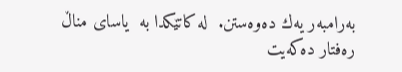به‌رامبه‌ر یه‌ك ده‌وه‌ستن.  له‌ كاتێكدا به‌  یاسای مناڵ ره‌فتار ده‌كه‌یت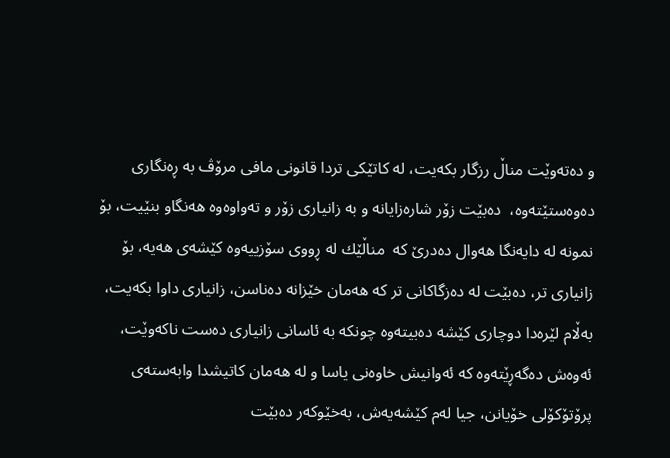و ده‌ته‌وێت مناڵ رزگار بكه‌یت، له‌ كاتێكی تردا قانونی مافی مرۆڤ به‌ ڕه‌نگاری ده‌وه‌ستێته‌وه‌،  ده‌بێت زۆر شاره‌زایانه‌ و به‌ زانیاری زۆر و ته‌واوه‌وه‌‌ هه‌نگاو بنێیت، بۆ نمونه‌ له‌ دایه‌نگا هه‌وال ده‌درێ كه‌ ‌ مناڵێك له‌ ڕووی سۆزییه‌وه‌ كێشه‌ی هه‌یه‌، بۆ زانیاری تر، ده‌بێت له‌ ده‌زگاكانی تر كه‌ هه‌مان خێزانه‌ ده‌ناسن، زانیاری داوا بكه‌یت، به‌ڵام لێره‌دا دوچاری كێشه‌ ده‌بیته‌وه‌ چونكه‌ به‌‌ ئاسانی زانیاری ده‌ست ناكه‌وێت،  ئه‌‌وه‌ش ده‌گه‌ڕێته‌وه‌ كه‌ ئه‌وانیش خاوه‌نی یاسا و له‌ هه‌مان كاتیشدا وابه‌سته‌‌ی پرۆتۆكۆلی خۆیانن، جیا له‌م‌ كێشه‌یه‌ش، به‌‌خێوكه‌ر ده‌بێت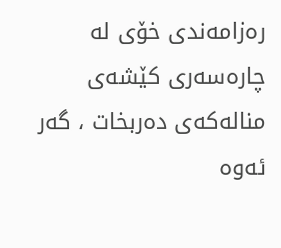ره‌زامه‌ندی خۆی له‌ چاره‌سه‌ری كێشه‌ی مناله‌كه‌ی ده‌ربخات ، گه‌ر ئه‌وه‌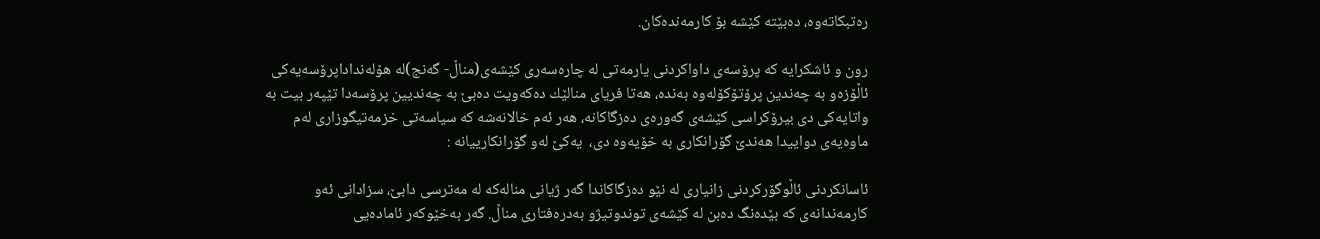ره‌تبكاته‌وه‌، ده‌بێته‌ كێشه‌ بۆ كارمه‌نده‌كان.

رون و ئاشكرایه‌ كه‌ پرۆسه‌ی داواكردنی یارمه‌تی له‌ چاره‌سه‌ری كێشه‌ی(مناڵ- گه‌نج)له‌ هۆله‌نداداپرۆسه‌یه‌كی ئاڵۆزه‌و به‌ چه‌ندین پرۆتۆكۆله‌وه‌ به‌نده‌، هه‌تا فریای منالێك ده‌كه‌ویت ده‌بێ به‌ چه‌ندیین پرۆسه‌دا تێپه‌ر بیت به‌ واتایه‌كی دی بیرۆكراسی كێشه‌ی گه‌وره‌ی ده‌زگاكانه‌، هه‌ر ئه‌م خالانه‌شه‌ كه‌ سیاسه‌تی خزمه‌تیگوزاری له‌م‌ ماوه‌یه‌ی دواییدا هه‌ندێ گۆرانكاری به‌ خۆیه‌وه‌ دی،  یه‌كێ له‌و گۆرانكارییانه‌ :

ئاسانكردنی ئاڵوگۆركردنی زانیاری له‌ نێو ده‌زگاكاندا ‌گه‌ر ژیانی مناله‌كه‌ له‌ مه‌ترسی دابێ، سزادانی ئه‌و كارمه‌ندانه‌ی كه‌ بێده‌نگ ده‌بن له‌ كێشه‌ی توندوتیژو به‌دره‌فتاری مناڵ. گه‌ر به‌خێوكه‌ر ئاماده‌یی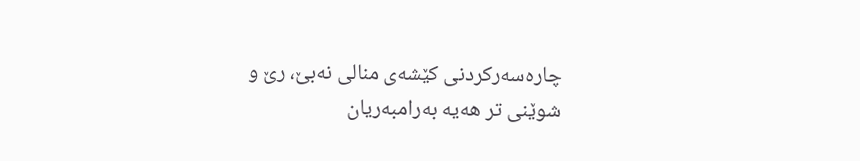چاره‌سه‌ركردنی كێشه‌ی منالی نه‌بێ، رێ و شوێنی تر هه‌یه‌ به‌رامبه‌ریان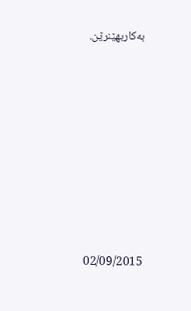به‌کاربهێنرێن.













02/09/2015